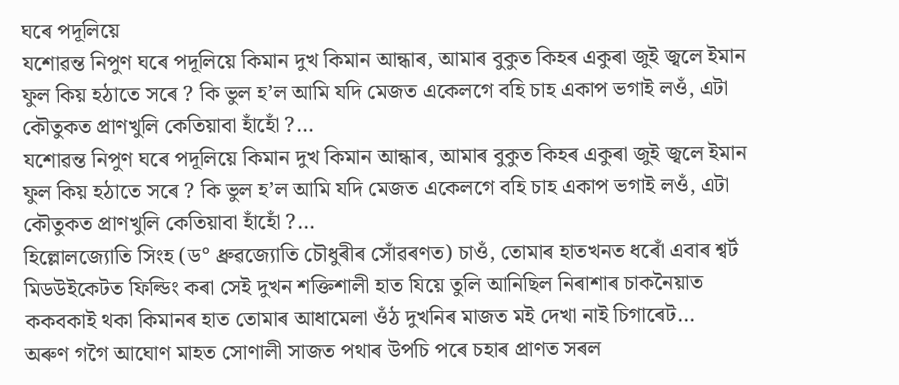ঘৰে পদূলিয়ে
যশোৱন্ত নিপুণ ঘৰে পদূলিয়ে কিমান দুখ কিমান আন্ধাৰ, আমাৰ বুকুত কিহৰ একুৰা জুই জ্বলে ইমান ফুল কিয় হঠাতে সৰে ? কি ভুল হ’ল আমি যদি মেজত একেলগে বহি চাহ একাপ ভগাই লওঁ, এটা কৌতুকত প্ৰাণখুলি কেতিয়াবা হাঁহোঁ ?…
যশোৱন্ত নিপুণ ঘৰে পদূলিয়ে কিমান দুখ কিমান আন্ধাৰ, আমাৰ বুকুত কিহৰ একুৰা জুই জ্বলে ইমান ফুল কিয় হঠাতে সৰে ? কি ভুল হ’ল আমি যদি মেজত একেলগে বহি চাহ একাপ ভগাই লওঁ, এটা কৌতুকত প্ৰাণখুলি কেতিয়াবা হাঁহোঁ ?…
হিল্লোলজ্যোতি সিংহ (ড° ধ্ৰুৱজ্যোতি চৌধুৰীৰ সোঁৱৰণত) চাওঁ, তোমাৰ হাতখনত ধৰোঁ এবাৰ শ্বৰ্ট মিডউইকেটত ফিল্ডিং কৰা সেই দুখন শক্তিশালী হাত যিয়ে তুলি আনিছিল নিৰাশাৰ চাকনৈয়াত ককবকাই থকা কিমানৰ হাত তোমাৰ আধামেলা ওঁঠ দুখনিৰ মাজত মই দেখা নাই চিগাৰেট…
অৰুণ গগৈ আঘোণ মাহত সোণালী সাজত পথাৰ উপচি পৰে চহাৰ প্ৰাণত সৰল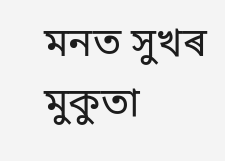মনত সুখৰ মুকুতা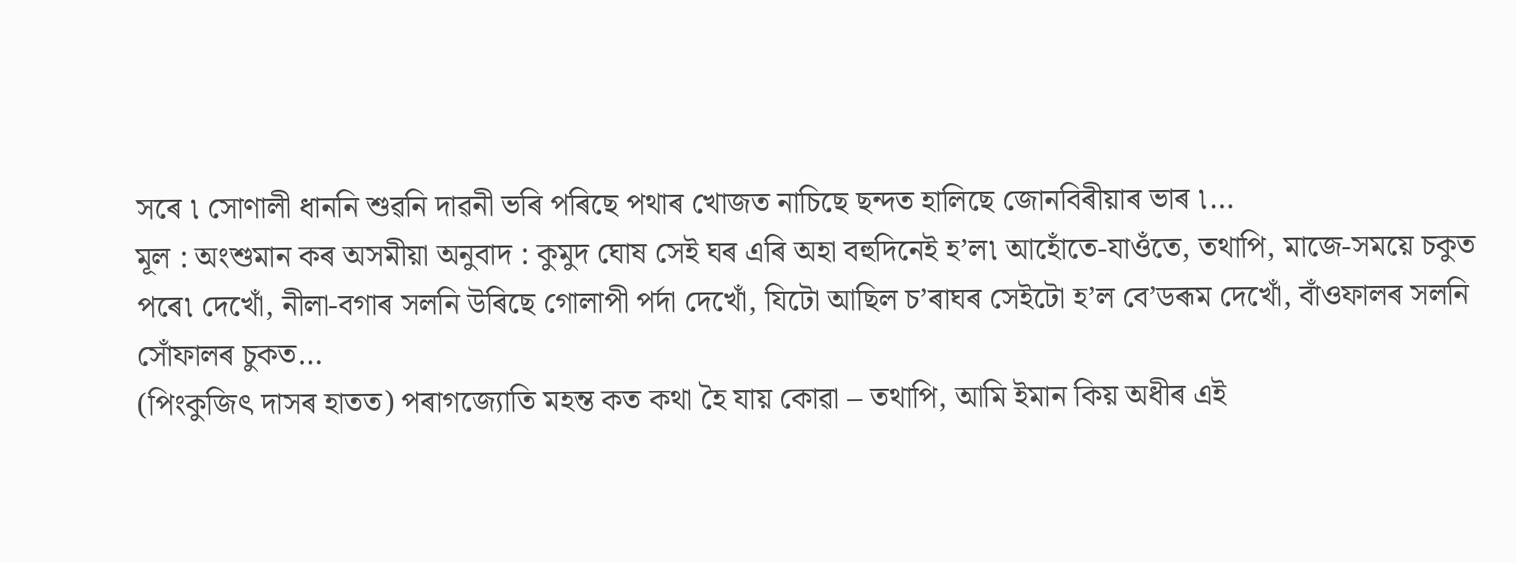সৰে ৷ সোণালী ধাননি শুৱনি দাৱনী ভৰি পৰিছে পথাৰ খোজত নাচিছে ছন্দত হালিছে জোনবিৰীয়াৰ ভাৰ ৷…
মূল : অংশুমান কৰ অসমীয়া অনুবাদ : কুমুদ ঘোষ সেই ঘৰ এৰি অহা বহুদিনেই হ’ল৷ আহোঁতে-যাওঁতে, তথাপি, মাজে-সময়ে চকুত পৰে৷ দেখোঁ, নীলা-বগাৰ সলনি উৰিছে গোলাপী পৰ্দা দেখোঁ, যিটো আছিল চ’ৰাঘৰ সেইটো হ’ল বে’ডৰূম দেখোঁ, বাঁওফালৰ সলনি সোঁফালৰ চুকত…
(পিংকুজিৎ দাসৰ হাতত) পৰাগজ্যোতি মহন্ত কত কথা হৈ যায় কোৱা – তথাপি, আমি ইমান কিয় অধীৰ এই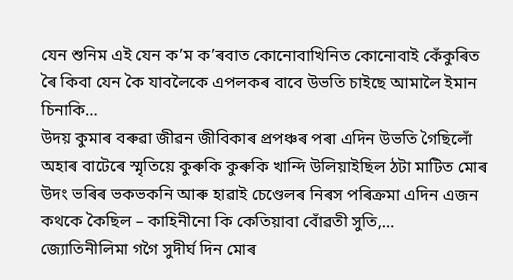যেন শুনিম এই যেন ক’ম ক’ৰবাত কোনোবাখিনিত কোনোবাই কেঁকুৰিত ৰৈ কিবা যেন কৈ যাবলৈকে এপলকৰ বাবে উভতি চাইছে আমালৈ ইমান চিনাকি…
উদয় কুমাৰ বৰুৱা জীৱন জীবিকাৰ প্ৰপঞ্চৰ পৰা এদিন উভতি গৈছিলোঁ অহাৰ বাটেৰে স্মৃতিয়ে কুৰুকি কুৰুকি খান্দি উলিয়াইছিল ঠটা মাটিত মোৰ উদং ভৰিৰ ভকভকনি আৰু হাৱাই চেণ্ডেলৰ নিৰস পৰিক্ৰমা এদিন এজন কথকে কৈছিল – কাহিনীনো কি কেতিয়াবা বোঁৱতী সুতি,…
জ্যোতিনীলিমা গগৈ সুদীৰ্ঘ দিন মোৰ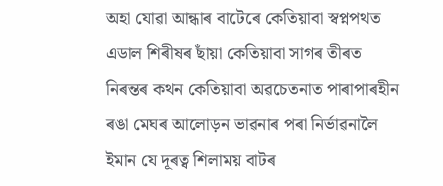অহা যোৱা আন্ধাৰ বাটেৰে কেতিয়াবা স্বপ্নপথত এডাল শিৰীষৰ ছাঁয়া কেতিয়াবা সাগৰ তীৰত নিৰন্তৰ কথন কেতিয়াবা অৱচেতনাত পাৰাপাৰহীন ৰঙা মেঘৰ আলোড়ন ভাৱনাৰ পৰা নিৰ্ভাৱনালৈ ইমান যে দূৰত্ব শিলাময় বাটৰ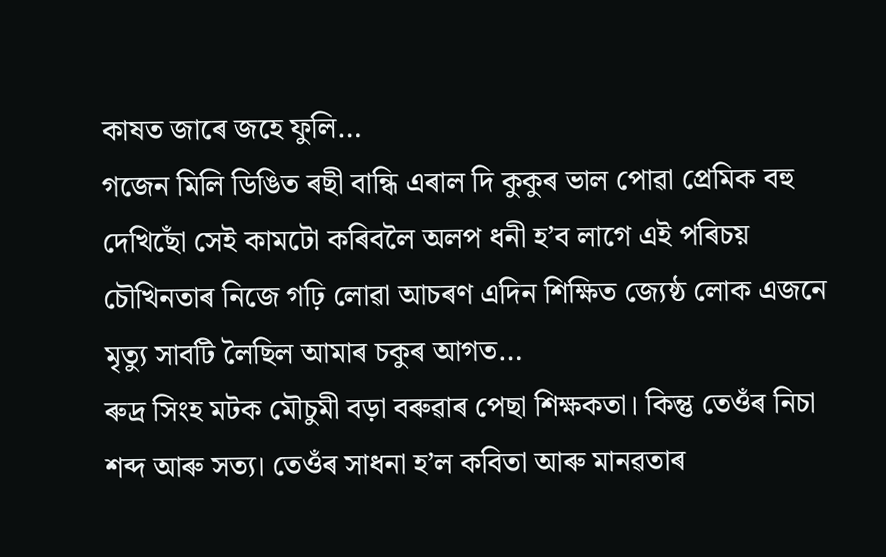কাষত জাৰে জহে ফুলি…
গজেন মিলি ডিঙিত ৰছী বান্ধি এৰাল দি কুকুৰ ভাল পোৱা প্ৰেমিক বহু দেখিছোঁ সেই কামটো কৰিবলৈ অলপ ধনী হ’ব লাগে এই পৰিচয় চৌখিনতাৰ নিজে গঢ়ি লোৱা আচৰণ এদিন শিক্ষিত জ্যেষ্ঠ লোক এজনে মৃত্যু সাবটি লৈছিল আমাৰ চকুৰ আগত…
ৰুদ্ৰ সিংহ মটক মৌচুমী বড়া বৰুৱাৰ পেছা শিক্ষকতা। কিন্তু তেওঁৰ নিচা শব্দ আৰু সত্য। তেওঁৰ সাধনা হ’ল কবিতা আৰু মানৱতাৰ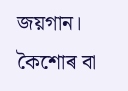জয়গান। কৈশোৰ বা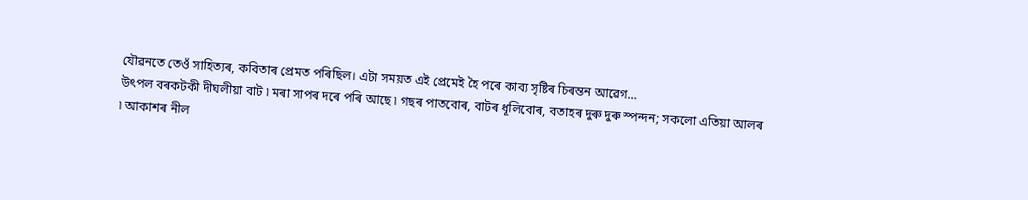যৌৱনতে তেওঁ সাহিত্যৰ, কবিতাৰ প্ৰেমত পৰিছিল। এটা সময়ত এই প্ৰেমেই হৈ পৰে কাব্য সৃষ্টিৰ চিৰন্তন আৱেগ…
উৎপল বৰকটকী দীঘলীয়া বাট ৷ মৰা সাপৰ দৰে পৰি আছে ৷ গছৰ পাতবোৰ, বাটৰ ধূলিবোৰ, বতাহৰ দুৰু দুৰু স্পন্দন; সকলো এতিয়া আলৰ ৷ আকাশৰ নীল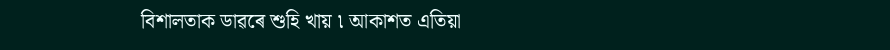বিশালতাক ডাৱৰে শুহি খায় ৷ আকাশত এতিয়া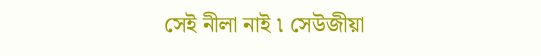সেই নীলা নাই ৷ সেউজীয়া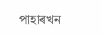পাহাৰখন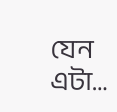যেন এটা…